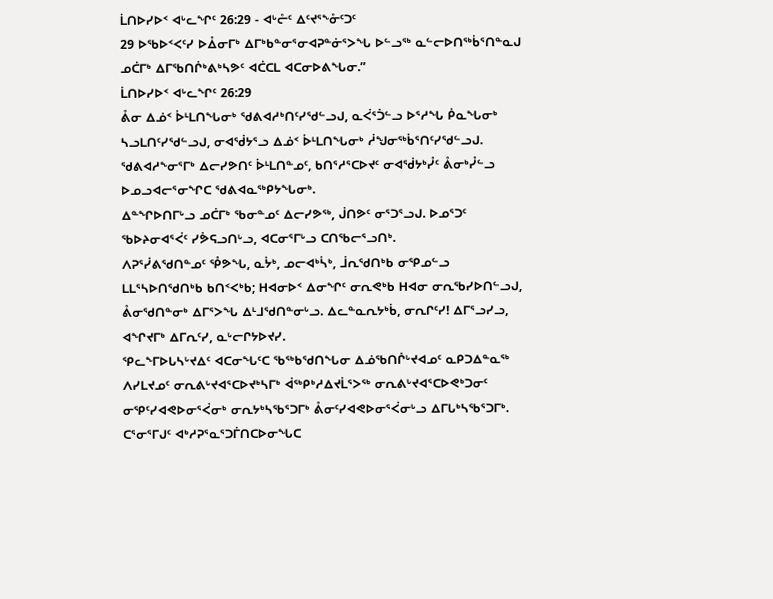ᒫᑎᐅᓯᐅᑉ ᐊᒡᓚᖏᑦ 26:29 - ᐊᒡᓔᑦ ᐃᑦᔪᕐᖕᓁᑦᑐᑦ
29 ᐅᖃᐅᑉᐸᑦᓯ ᐅᐂᓂᒥᒃ ᐃᒥᒃᑲᓐᓂᕐᓂᐊᕈᓐᓃᕐᐳᖓ ᐅᓪᓗᖅ ᓇᓪᓕᐅᑎᖅᑳᕐᑎᓐᓇᒍ ᓄᑖᒥᒃ ᐃᒥᖃᑎᒌᒃᕕᒃᓴᕗᑦ ᐊᑖᑕᒪ ᐊᑕᓂᐅᕕᖓᓂ.”
ᒫᑎᐅᓯᐅᑉ ᐊᒡᓚᖏᑦ 26:29
ᕔᓂ ᐃᓅᑉ ᐆᒻᒪᑎᖓᓂᒃ ᖁᕕᐊᓱᒃᑎᑦᓯᖁᓪᓗᒍ, ᓇᐹᕐᑑᓪᓗ ᐅᕐᓱᖓ ᑮᓇᖓᓂᒃ ᓴᓗᒪᑎᑦᓯᖁᓪᓗᒍ, ᓂᐊᖂᔭᕐᓗ ᐃᓅᑉ ᐆᒻᒪᑎᖓᓂᒃ ᓲᖑᓂᖅᑳᕐᑎᑦᓯᖁᓪᓗᒍ.
ᖁᕕᐊᓱᖕᓂᕐᒥᒃ ᐃᓕᓯᕗᑎᑦ ᐆᒻᒪᑎᓐᓄᑦ, ᑲᑎᕐᓱᕐᑕᐅᔪᑦ ᓂᐊᖂᔭᒃᓮᑦ ᕔᓂᒃᓮᓪᓗ ᐅᓄᓗᐊᓕᕐᓂᖏᑕ ᖁᕕᐊᓇᖅᑭᔭᖓᓂᒃ.
ᐃᓐᖏᐅᑎᒥᒡᓗ ᓄᑖᒥᒃ ᖃᓂᓐᓄᑦ ᐃᓕᓯᕗᖅ, ᒎᑎᕗᑦ ᓂᕐᑐᕐᓗᒍ. ᐅᓄᕐᑐᑦ ᖃᐅᔨᓂᐊᕐᐹᑦ ᓯᕘᕋᓗᑎᒡᓗ, ᐊᑕᓂᕐᒥᒡᓗ ᑕᑎᖃᓕᕐᓗᑎᒃ.
ᐱᕈᕐᓰᕕᖁᑎᓐᓄᑦ ᕾᕗᖓ, ᓇᔮᒃ, ᓄᓕᐊᒃᓵᒃ, ᒨᕆᖁᑎᒃᑲ ᓂᕿᓄᓪᓗ ᒪᒪᕐᓴᐅᑎᖁᑎᒃᑲ ᑲᑎᑉᐸᒃᑲ; ᕼᐊᓂᐅᑉ ᐃᓂᖏᑦ ᓂᕆᕙᒃᑲ ᕼᐊᓂ ᓂᕆᖃᓯᐅᑎᓪᓗᒍ, ᕔᓂᖁᑎᓐᓂᒃ ᐃᒥᕐᐳᖓ ᐃᒻᒧᖁᑎᓐᓂᒡᓗ. ᐃᓚᓐᓇᕆᔭᒃᑳ, ᓂᕆᒋᑦᓯ! ᐃᒥᕐᓗᓯᓗ, ᐊᖏᔪᒥᒃ ᐃᒥᕆᑦᓯ, ᓇᒡᓕᒋᔭᐅᔪᓯ.
ᕿᓚᖕᒥᐅᒐᓴᒡᔪᐃᑦ ᐊᑕᓂᖓᑦᑕ ᖃᖅᑲᖁᑎᖓᓂ ᐃᓅᖃᑎᒌᒡᔪᐊᓄᑦ ᓇᑭᑐᐃᓐᓇᖅ ᐱᓯᒪᔪᓄᑦ ᓂᕆᕕᒡᔪᐊᕐᑕᐅᔪᒃᓴᒥᒃ ᐋᖅᑭᒃᓱᐃᔪᒫᕐᐳᖅ ᓂᕆᕕᒡᔪᐊᕐᑕᐅᕙᒃᑐᓂᑦ ᓂᕿᑦᓯᐊᕙᐅᓂᕐᐹᓂᒃ ᓂᕆᔭᒃᓴᖃᕐᑐᒥᒃ ᕔᓂᑦᓯᐊᕙᐅᓂᕐᐹᓂᒡᓗ ᐃᒥᒐᒃᓴᖃᕐᑐᒥᒃ.
ᑕᕐᓂᕐᒥᒍᑦ ᐊᒃᓱᕈᕐᓇᕐᑐᒦᑎᑕᐅᓂᖓᑕ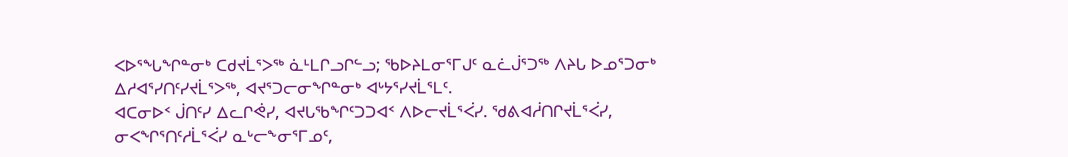ᐸᐅᕐᖓᖏᓐᓂᒃ ᑕᑯᔪᒫᕐᐳᖅ ᓈᒻᒪᒋᓗᒋᓪᓗ; ᖃᐅᔨᒪᓂᕐᒥᒍᑦ ᓇᓛᒎᕐᑐᖅ ᐱᔨᒐ ᐅᓄᕐᑐᓂᒃ ᐃᓱᐊᕐᓯᑎᑦᓯᔪᒫᕐᐳᖅ, ᐊᔪᕐᑐᓕᓂᖏᓐᓂᒃ ᐊᒡᔭᕐᓯᔪᒫᕐᒪᑦ.
ᐊᑕᓂᐅᑉ ᒎᑎᑦᓯ ᐃᓚᒋᕚᓯ, ᐊᔪᒐᖃᖏᑦᑐᑐᐊᑉ ᐱᐅᓕᔪᒫᕐᐹᓯ. ᖁᕕᐊᓲᑎᒋᔪᒫᕐᐹᓯ, ᓂᐸᖏᕐᑎᑦᓱᒫᕐᐹᓯ ᓇᒡᓕᖕᓂᕐᒥᓄᑦ,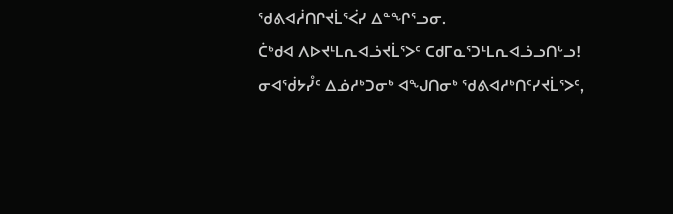ᖁᕕᐊᓲᑎᒋᔪᒫᕐᐹᓯ ᐃᓐᖏᕐᓗᓂ.
ᑖᒃᑯᐊ ᐱᐅᔪᒻᒪᕆᐊᓘᔪᒫᕐᐳᑦ ᑕᑯᒥᓇᕐᑐᒻᒪᕆᐊᓘᓗᑎᒡᓗ! ᓂᐊᖂᔭᓮᑦ ᐃᓅᓱᒃᑐᓂᒃ ᐊᖑᑎᓂᒃ ᖁᕕᐊᓱᒃᑎᑦᓯᔪᒫᕐᐳᑦ,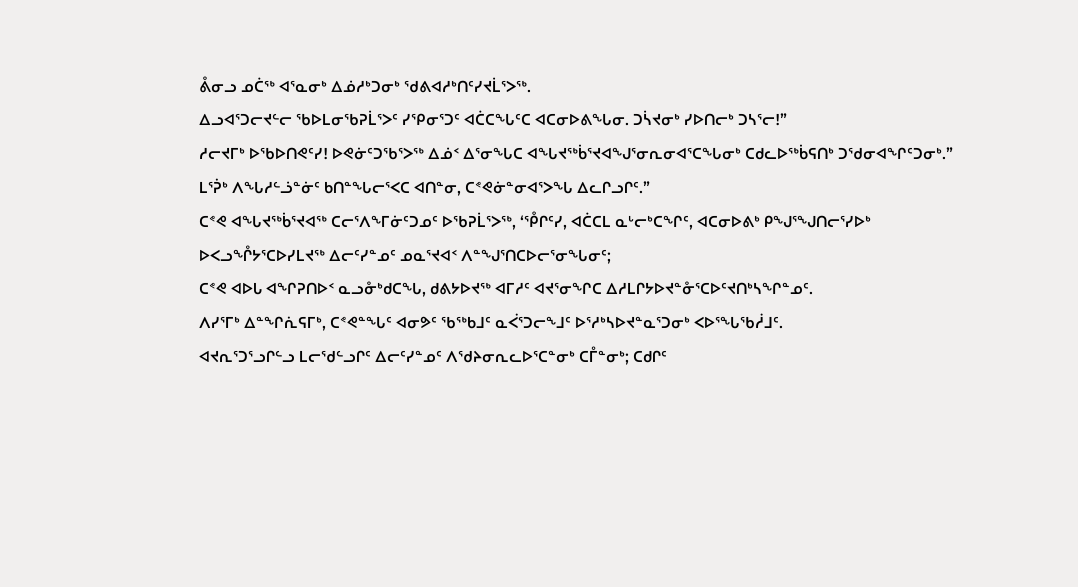ᕔᓂᓗ ᓄᑖᖅ ᐊᕐᓇᓂᒃ ᐃᓅᓱᒃᑐᓂᒃ ᖁᕕᐊᓱᒃᑎᑦᓯᔪᒫᕐᐳᖅ.
ᐃᓗᐊᕐᑐᓕᔪᓪᓕ ᖃᐅᒪᓂᖃᕈᒫᕐᐳᑦ ᓯᕿᓂᕐᑐᑦ ᐊᑖᑕᖓᑦᑕ ᐊᑕᓂᐅᕕᖓᓂ. ᑐᓵᔪᓂᒃ ᓯᐅᑎᓕᒃ ᑐᓴᕐᓕ!”
ᓱᓕᔪᒥᒃ ᐅᖃᐅᑎᕙᑦᓯ! ᐅᕙᓃᑦᑐᖃᕐᐳᖅ ᐃᓅᑉ ᐃᕐᓂᖓᑕ ᐊᖓᔪᖅᑳᕐᔪᐊᖑᕐᓂᕆᓂᐊᕐᑕᖓᓂᒃ ᑕᑯᓚᐅᖅᑳᕋᑎᒃ ᑐᖁᓂᐊᖏᑦᑐᓂᒃ.”
ᒪᕐᕉᒃ ᐱᖓᓱᓪᓘᓐᓃᑦ ᑲᑎᓐᖓᓕᕐᐸᑕ ᐊᑎᓐᓂ, ᑕᕝᕙᓃᓐᓂᐊᕐᐳᖓ ᐃᓚᒋᓗᒋᑦ.”
ᑕᕝᕙ ᐊᖓᔪᖅᑳᕐᔪᐊᖅ ᑕᓕᕐᐱᖕᒥᓃᑦᑐᓄᑦ ᐅᖃᕈᒫᕐᐳᖅ, ‘ᕾᒋᑦᓯ, ᐊᑖᑕᒪ ᓇᒡᓕᒃᑕᖏᑦ, ᐊᑕᓂᐅᕕᒃ ᑭᖑᕐᖑᑎᓕᕐᓯᐅᒃ ᐅᐸᓗᖕᒊᔭᕐᑕᐅᓯᒪᔪᖅ ᐃᓕᑦᓯᓐᓄᑦ ᓄᓇᕐᔪᐊᑉ ᐱᓐᖑᕐᑎᑕᐅᓕᕐᓂᖓᓂᑦ;
ᑕᕝᕙ ᐊᐅᒐ ᐊᖏᕈᑎᐅᑉ ᓇᓗᓁᒃᑯᑕᖓ, ᑯᕕᔭᐅᔪᖅ ᐊᒥᓱᑦ ᐊᔪᕐᓂᖏᑕ ᐃᓱᒪᒋᔭᐅᔪᓐᓁᕐᑕᐅᑦᔪᑎᒃᓴᖏᓐᓄᑦ.
ᐱᓯᕐᒥᒃ ᐃᓐᖏᕇᕋᒥᒃ, ᑕᕝᕙᓐᖓᑦ ᐊᓂᕗᑦ ᖃᖅᑲᒧᑦ ᓇᐹᕐᑐᓕᖕᒧᑦ ᐅᕐᓱᒃᓴᐅᔪᓐᓇᕐᑐᓂᒃ ᐸᐅᕐᖓᖃᓲᒧᑦ.
ᐊᔪᕆᕐᑐᕐᓗᒋᓪᓗ ᒪᓕᖁᓪᓗᒋᑦ ᐃᓕᑦᓯᓐᓄᑦ ᐱᖁᔨᓂᕆᓚᐅᕐᑕᓐᓂᒃ ᑕᒤᓐᓂᒃ; ᑕᑯᒋᑦ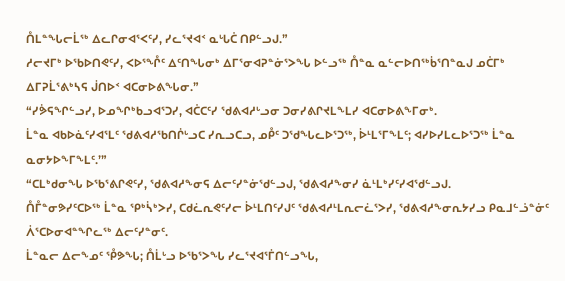ᑍᒪᓐᖓᓕᒫᖅ ᐃᓚᒋᓂᐊᕐᐸᑦᓯ, ᓯᓚᕐᔪᐊᑉ ᓇᒡᒐᑖ ᑎᑭᓪᓗᒍ.”
ᓱᓕᔪᒥᒃ ᐅᖃᐅᑎᕙᑦᓯ, ᐸᐅᕐᖎᑦ ᐃᑦᑎᖓᓂᒃ ᐃᒥᕐᓂᐊᕈᓐᓃᕐᐳᖓ ᐅᓪᓗᖅ ᑍᓐᓇ ᓇᓪᓕᐅᑎᖅᑳᕐᑎᓐᓇᒍ ᓄᑖᒥᒃ ᐃᒥᕈᒫᕐᕕᒃᓴᕋ ᒎᑎᐅᑉ ᐊᑕᓂᐅᕕᖓᓂ.”
“ᓯᕘᕋᖏᓪᓗᓯ, ᐅᓄᖏᒃᑲᓗᐊᕐᑐᓯ, ᐊᑖᑕᑦᓯ ᖁᕕᐊᓱᒡᓗᓂ ᑐᓂᓯᕕᒋᔪᒪᖕᒪᓯ ᐊᑕᓂᐅᕕᖕᒥᓂᒃ.
ᒫᓐᓇ ᐊᑲᐅᓈᑦᓯᐊᕐᒪᑦ ᖁᕕᐊᓱᖃᑎᒌᒡᓗᑕ ᓯᕆᓗᑕᓗ, ᓄᑬᑦ ᑐᖁᖓᓚᐅᕐᑐᖅ, ᐆᒻᒪᕐᒥᖕᒪᑦ; ᐊᓯᐅᓯᒪᓚᐅᕐᑐᖅ ᒫᓐᓇ ᓇᓂᔭᐅᖕᒥᖕᒪᑦ.’”
“ᑕᒪᒃᑯᓂᖓ ᐅᖃᕐᕕᒋᕙᑦᓯ, ᖁᕕᐊᓱᖕᓂᕋ ᐃᓕᑦᓯᓐᓃᖁᓪᓗᒍ, ᖁᕕᐊᓱᖕᓂᓯ ᓈᒻᒪᒃᓯᑦᓯᐊᖁᓪᓗᒍ.
ᑍᒤᓐᓂᕗᓯᑦᑕᐅᖅ ᒫᓐᓇ ᕿᒃᓵᒃᐳᓯ, ᑕᑯᓛᕆᕙᑦᓯᓕ ᐆᒻᒪᑎᑦᓯᒍᑦ ᖁᕕᐊᓱᒻᒪᕆᓕᓛᕐᐳᓯ, ᖁᕕᐊᓱᖕᓂᕆᔭᓯᓗ ᑭᓇᒧᓪᓘᓐᓃᑦ ᐲᕐᑕᐅᓂᐊᓐᖏᓚᖅ ᐃᓕᑦᓯᓐᓂᑦ.
ᒫᓐᓇᓕ ᐃᓕᖕᓄᑦ ᕾᕗᖓ; ᑍᒫᒡᓗ ᐅᖃᕐᐳᖓ ᓯᓚᕐᔪᐊᕐᒦᑎᓪᓗᖓ,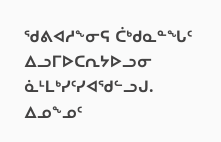ᖁᕕᐊᓱᖕᓂᕋ ᑖᒃᑯᓇᓐᖓᑦ ᐃᓗᒥᐅᑕᕆᔭᐅᓗᓂ ᓈᒻᒪᒃᓯᑦᓯᐊᖁᓪᓗᒍ.
ᐃᓄᖕᓄᑦ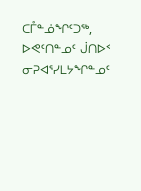ᑕᒤᓐᓅᖏᑦᑐᖅ, ᐅᕙᑦᑎᓐᓄᑦ ᒎᑎᐅᑉ ᓂᕈᐊᕐᓯᒪᔭᖏᓐᓄᑦ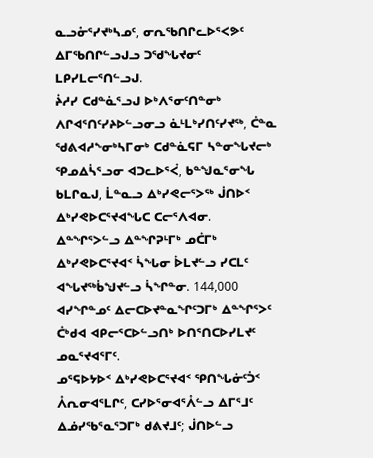ᓇᓗᓁᕐᓯᔪᒃᓴᓄᑦ, ᓂᕆᖃᑎᒋᓚᐅᕐᐸᕗᑦ ᐃᒥᖃᑎᒋᓪᓗᒍᓗ ᑐᖁᖓᔪᓂᑦ ᒪᑭᓯᒪᓕᕐᑎᓪᓗᒍ.
ᔩᓱᓯ ᑕᑯᓐᓈᕐᓗᒍ ᐅᒃᐱᕐᓂᑦᑎᓐᓂᒃ ᐱᒋᐊᕐᑎᑦᓯᔨᐅᓪᓗᓂᓗ ᓈᒻᒪᒃᓯᑎᑦᓯᔪᖅ, ᑖᓐᓇ ᖁᕕᐊᓱᖕᓂᒃᓴᒥᓂᒃ ᑕᑯᓐᓈᕋᒥ ᓴᓐᓂᖓᔪᓕᒃ ᕿᓄᐃᓵᕐᓗᓂ ᐊᑐᓚᐅᕐᐹ, ᑲᓐᖑᓇᕐᓂᖓ ᑲᒪᒋᓇᒍ, ᒫᓐᓇᓗ ᐃᒃᓯᕙᓕᕐᐳᖅ ᒎᑎᐅᑉ ᐃᒃᓯᕙᐅᑕᕐᔪᐊᖓᑕ ᑕᓕᕐᐱᐊᓂ.
ᐃᓐᖏᕐᐳᓪᓗ ᐃᓐᖏᕈᒻᒥᒃ ᓄᑖᒥᒃ ᐃᒃᓯᕙᐅᑕᕐᔪᐊᑉ ᓵᖓᓂ ᐆᒪᔪᓪᓗ ᓯᑕᒪᑦ ᐊᖓᔪᖅᑳᖑᔪᓪᓗ ᓵᖏᓐᓂ. 144,000 ᐊᓯᖏᓐᓄᑦ ᐃᓕᑕᐅᔪᓐᓇᖏᑦᑐᒥᒃ ᐃᓐᖏᕐᐳᑦ ᑖᒃᑯᐊ ᐊᑭᓕᕐᑕᐅᓪᓗᑎᒃ ᐅᑎᕐᑎᑕᐅᓯᒪᔪᑦ ᓄᓇᕐᔪᐊᕐᒥᑦ.
ᓄᕐᕋᐅᔭᐅᑉ ᐃᒃᓯᕙᐅᑕᕐᔪᐊᑉ ᕿᑎᖓᓃᑦᑑᑉ ᐰᕆᓂᐊᕐᒪᒋᑦ, ᑕᓯᐅᕐᓂᐊᕐᐰᓪᓗ ᐃᒥᕐᒧᑦ ᐃᓅᓯᖃᕐᓇᕐᑐᒥᒃ ᑯᕕᔪᒧᑦ; ᒎᑎᐅᓪᓗ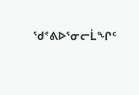ᖁᕝᕕᐅᕐᓂᓕᒫᖏᑦ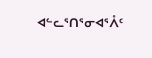ᐊᓪᓚᕐᑎᕐᓂᐊᕐᐰᑦ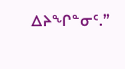ᐃᔨᖏᓐᓂᑦ.”